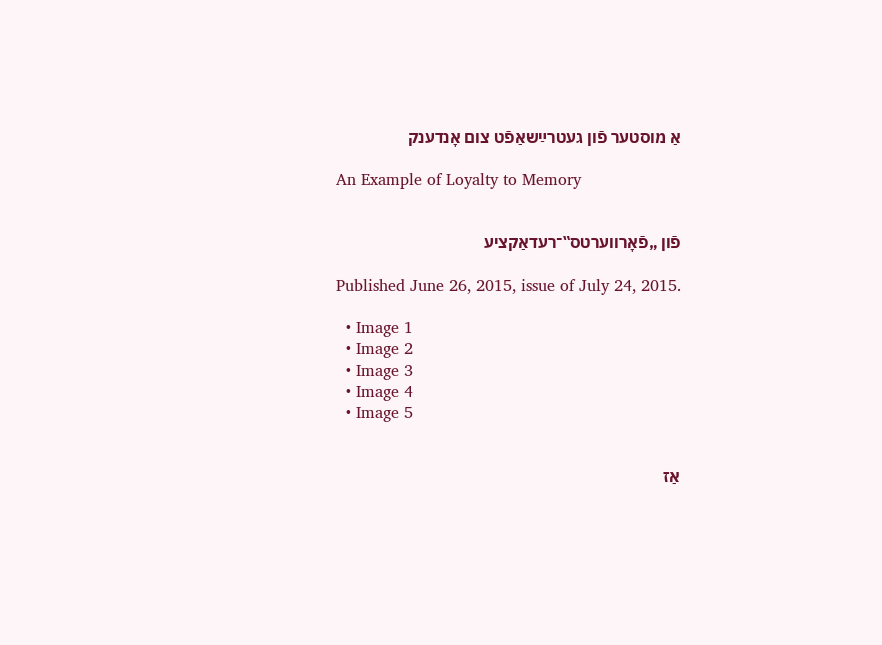אַ מוסטער פֿון געטרײַשאַפֿט צום אָנדענק

An Example of Loyalty to Memory


פֿון „פֿאָרווערטס‟־רעדאַקציע

Published June 26, 2015, issue of July 24, 2015.

  • Image 1
  • Image 2
  • Image 3
  • Image 4
  • Image 5


אַז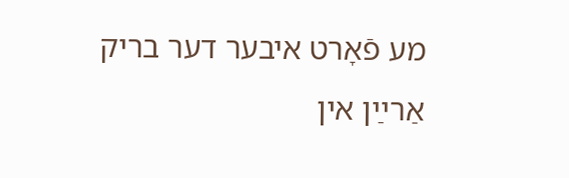מע פֿאָרט איבער דער בריק אַרײַן אין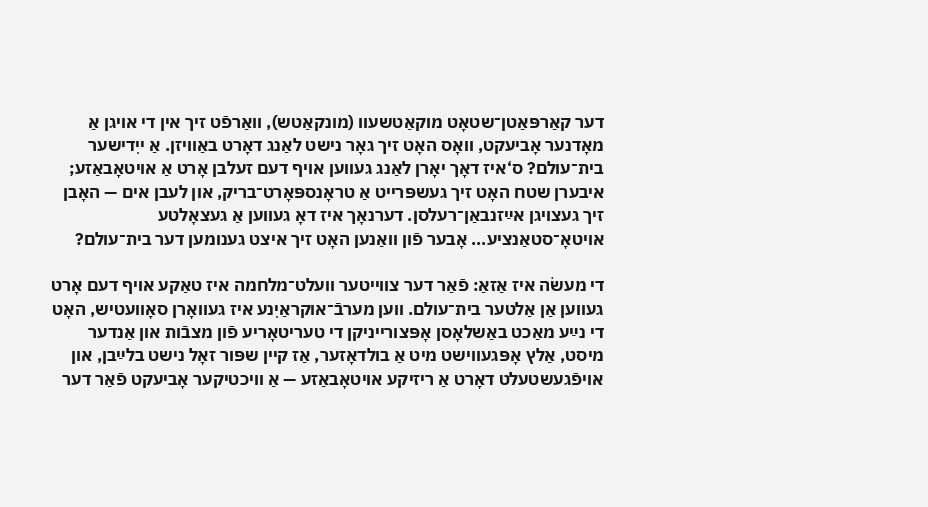דער קאַרפּאַטן־שטאָט מוקאַטשעוו (מונקאַטש), וואַרפֿט זיך אין די אויגן אַ מאָדנער אָביעקט, וואָס האָט זיך גאָר נישט לאַנג דאָרט באַוויזן. אַ ייִדישער בית־עולם? ס‘איז דאָך יאָרן לאַנג געווען אויף דעם זעלבן אָרט אַ אויטאָבאַזע; איבערן שטח האָט זיך געשפּרייט אַ טראָנספּאָרט־בריק, און לעבן אים — האָבן זיך געצויגן אײַזנבאַן־רעלסן. דערנאָך איז דאָ געווען אַ געצאָלטע אויטאָ־סטאַנציע… אָבער פֿון וואַנען האָט זיך איצט גענומען דער בית־עולם?

די מעשׂה איז אַזאַ: פֿאַר דער צווייטער וועלט־מלחמה איז טאַקע אויף דעם אָרט געווען אַן אַלטער בית־עולם. ווען מערבֿ־אוקראַיִנע איז געוואָרן סאָוועטיש, האָט די נײַע מאַכט באַשלאָסן אָפּצורייניקן די טעריטאָריע פֿון מצבֿות און אַנדער מיסט, אַלץ אָפּגעווישט מיט אַ בולדאָזער, אַז קיין שפּור זאָל נישט בלײַבן, און אויפֿגעשטעלט דאָרט אַ ריזיקע אויטאָבאַזע — אַ וויכטיקער אָביעקט פֿאַר דער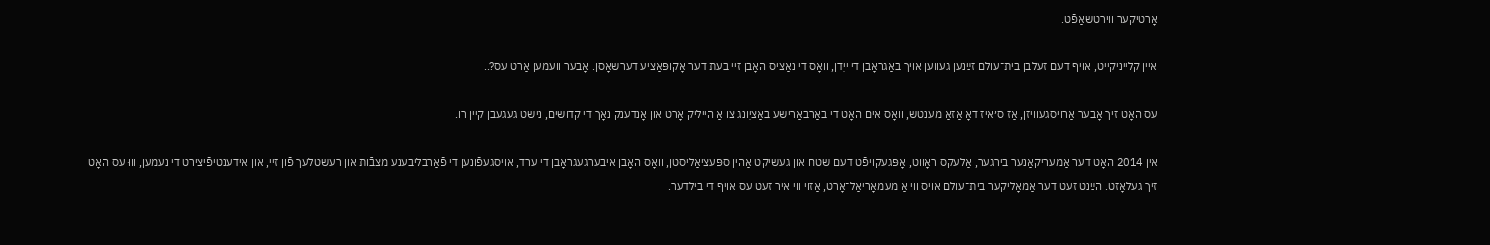אָרטיקער ווירטשאַפֿט.

איין קלייניקייט, אויף דעם זעלבן בית־עולם זײַנען געווען אויך באַגראָבן די ייִדן, וואָס די נאַציס האָבן זיי בעת דער אָקופּאַציע דערשאָסן. אָבער וועמען אַרט עס?..

עס האָט זיך אָבער אַרויסגעוויזן, אַז ס׳איז דאָ אַזאַ מענטש, וואָס אים האָט די באַרבאַרישע באַציִונג צו אַ הייליק אָרט און אָנדענק נאָך די קדושים, נישט געגעבן קיין רו.

אין 2014 האָט דער אַמעריקאַנער בירגער, אַלעקס ראָווט, אָפּגעקויפֿט דעם שטח און געשיקט אַהין ספּעציאַליסטן, וואָס האָבן איבערגעגראָבן די ערד, אויסגעפֿונען די פֿאַרבליבענע מצבֿות און רעשטלעך פֿון זיי, און אידענטיפֿיצירט די נעמען, וווּ עס האָט זיך געלאָזט. הײַנט זעט דער אַמאָליקער בית־עולם אויס ווי אַ מעמאָריאַל־אָרט, אַזוי ווי איר זעט עס אויף די בילדער.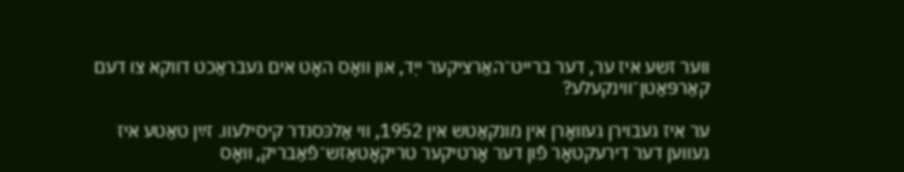ווער זשע איז ער, דער ברייט־האַרציקער ייִד, און וואָס האָט אים געבראַכט דווקא צו דעם קאַרפּאַטן־ווינקעלע?

ער איז געבוירן געוואָרן אין מונקאַטש אין 1952, ווי אַלכּסנדר קיסילעוו. זײַן טאַטע איז געווען דער דירעקטאָר פֿון דער אָרטיקער טריקאָטאַזש־פֿאַבריק, וואָס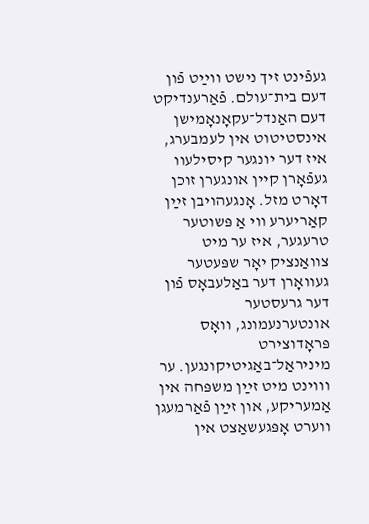געפֿינט זיך נישט ווײַט פֿון דעם בית־עולם. פֿאַרענדיקט דעם האַנדל־עקאָנאָמישן אינסטיטוט אין לעמבערג, איז דער יונגער קיסילעוו געפֿאָרן קיין אונגערן זוכן דאָרט מזל. אָנגעהויבן זײַן קאַריערע ווי אַ פּשוטער טרעגער, איז ער מיט צוואַנציק יאָר שפּעטער געוואָרן דער באַלעבאָס פֿון דער גרעסטער אונטערנעמונג, וואָס פּראָדוצירט מיניראַל־באַגיטיקונגען. ער וווינט מיט זײַן משפּחה אין אַמעריקע, און זײַן פֿאַרמעגן ווערט אָפּגעשאַצט אין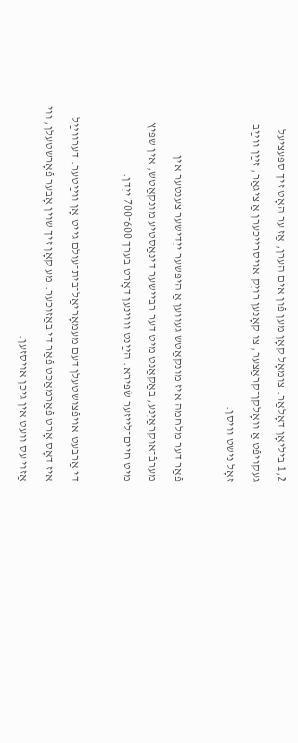1,2 ביליאָן דאָלאַר. צומאָל קאָן מען פֿון אים הערן, אַז ער האָט זיך ספּעציעל געקויפֿט אַ וואָלקן־קראַצער, צו קאָנען רויִק אויסרייכערן אַ ציגאַר, זײַן ווײַב זאָל נישט וויסן.

פֿאַר דער מלחמה איז מונקאַטש געווען אַ היפּשער ייִדישער צענטער אין מערבֿ־אוקראַיִנע, באַקאַנט מיט דער רביישער דינאַסטיע מונקאַטש, אין שפּיץ מיט חיים־לייזער שׂפּירא. הײַנט וווינען דאָרט בערך 600־700 ייִדן.

די אַרבעט אויפֿצושטעלן דעם מעמאָריאַל־בית־עולם גייט אָן ווײַטער. דערווײַל איז דאָס אָרט פֿאַרמאַכט פֿאַר די באַזוכער. מע קאָן זיך שוין אָבער פֿאָרשטעלן, ווי אַזוי עס וועט אין גיכן אויסזען.